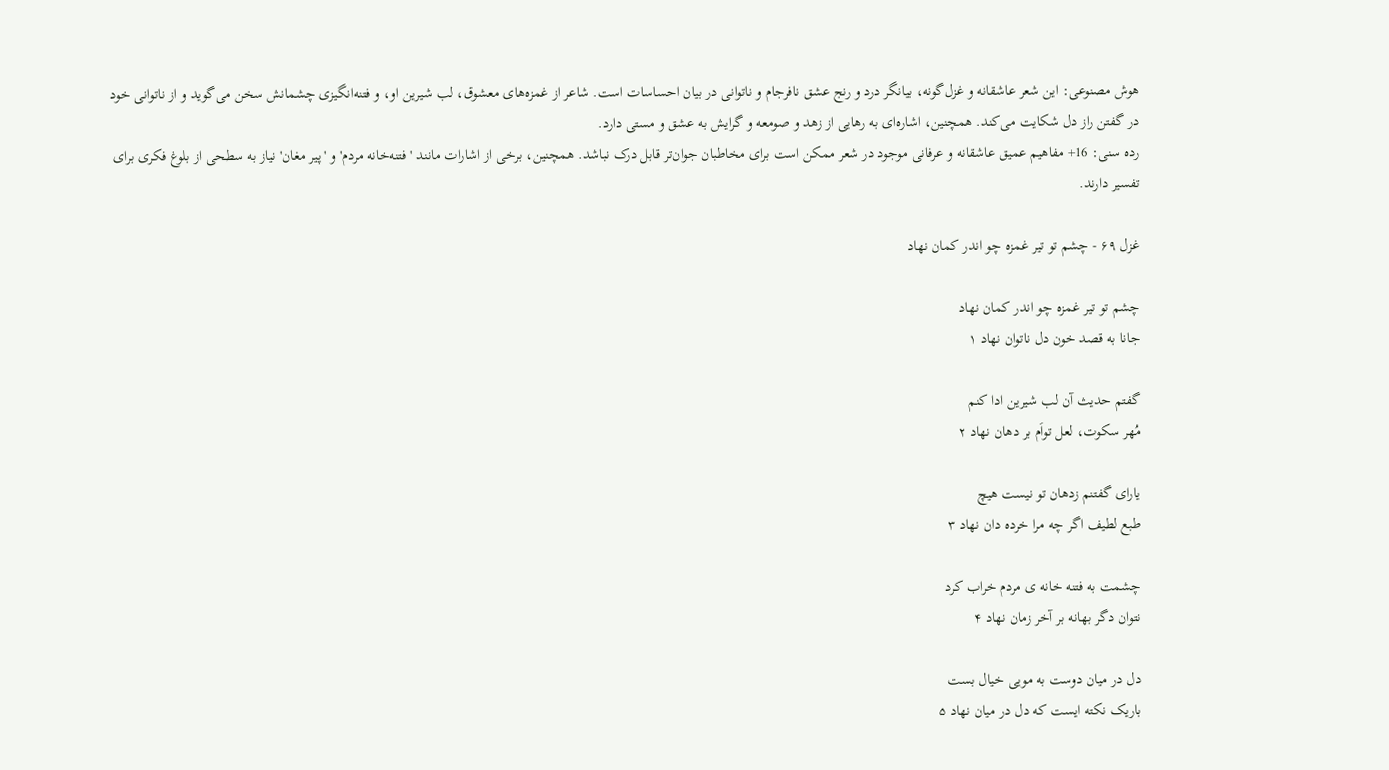هوش مصنوعی: این شعر عاشقانه و غزل‌گونه، بیانگر درد و رنج عشق نافرجام و ناتوانی در بیان احساسات است. شاعر از غمزه‌های معشوق، لب شیرین او، و فتنه‌انگیزی چشمانش سخن می‌گوید و از ناتوانی خود در گفتن راز دل شکایت می‌کند. همچنین، اشاره‌ای به رهایی از زهد و صومعه و گرایش به عشق و مستی دارد.
رده سنی: 16+ مفاهیم عمیق عاشقانه و عرفانی موجود در شعر ممکن است برای مخاطبان جوان‌تر قابل درک نباشد. همچنین، برخی از اشارات مانند 'فتنه‌خانه مردم' و 'پیر مغان' نیاز به سطحی از بلوغ فکری برای تفسیر دارند.

غزل ۶۹ - چشم تو تیر غمزه چو اندر کمان نهاد

چشم تو تیر غمزه چو اندر کمان نهاد
جانا به قصد خون دل ناتوان نهاد ۱

گفتم حدیث آن لب شیرین ادا کنم
مُهر سکوت، لعل تواَم بر دهان نهاد ۲

یارای گفتنم زدهان تو نیست هیچ
طبع لطیف اگر چه مرا خرده دان نهاد ۳

چشمت به فتنه خانه ی مردم خراب کرد
نتوان دگر بهانه بر آخر زمان نهاد ۴

دل در میان دوست به مویی خیال بست
باریک نکته ایست که دل در میان نهاد ۵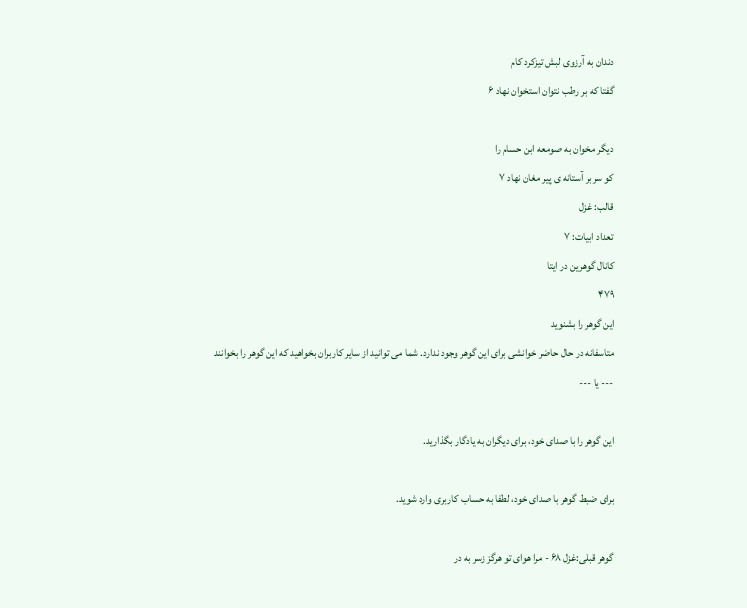دندان به آرزوی لبش تیزکرد کام
گفتا که بر رطب نتوان استخوان نهاد ۶

دیگر مخوان به صومعه ابن حسام را
کو سربر آستانه ی پیر مغان نهاد ۷
قالب: غزل
تعداد ابیات: ۷
کانال گوهرین در ایتا
۴۷۹
این گوهر را بشنوید
متاسفانه در حال حاضر خوانشی برای این گوهر وجود ندارد. شما می توانید از سایر کاربران بخواهید که این گوهر را بخوانند
--- یا ---

این گوهر را با صدای خود، برای دیگران به یادگار بگذارید.

برای ضبط گوهر با صدای خود، لطفا به حساب کاربری وارد شوید.

گوهر قبلی:غزل ۶۸ - مرا هوای تو هرگز زسر به در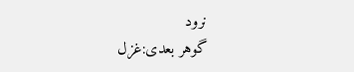نرود
گوهر بعدی:غزل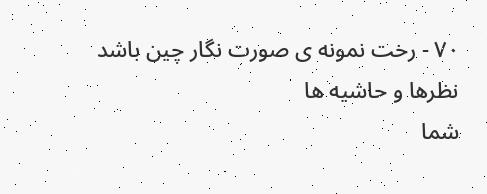۷۰ - رخت نمونه ی صورت نگار چین باشد
نظرها و حاشیه ها
شما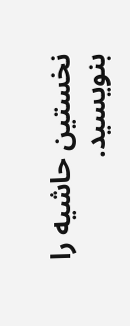نخستین حاشیه را بنویسید.